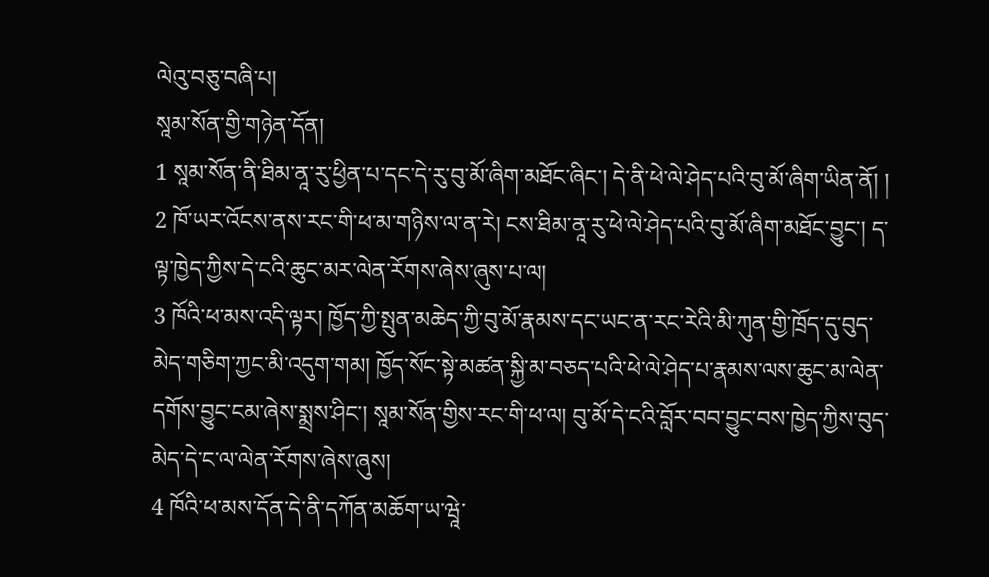ལེའུ་བཅུ་བཞི་པ།
སཱམ་སོན་གྱི་གཉེན་དོན།
1 སཱམ་སོན་ནི་ཐིམ་ནཱ་རུ་ཕྱིན་པ་དང་དེ་རུ་བུ་མོ་ཞིག་མཐོང་ཞིང་། དེ་ནི་ཕེ་ལེ་ཤེད་པའི་བུ་མོ་ཞིག་ཡིན་ནོ། །
2 ཁོ་ཡར་འོངས་ནས་རང་གི་ཕ་མ་གཉིས་ལ་ན་རེ། ངས་ཐིམ་ནཱ་རུ་ཕེ་ལེ་ཤེད་པའི་བུ་མོ་ཞིག་མཐོང་བྱུང་། ད་ལྟ་ཁྱེད་ཀྱིས་དེ་ངའི་ཆུང་མར་ལེན་རོགས་ཞེས་ཞུས་པ་ལ།
3 ཁོའི་ཕ་མས་འདི་ལྟར། ཁྱོད་ཀྱི་སྤུན་མཆེད་ཀྱི་བུ་མོ་རྣམས་དང་ཡང་ན་རང་རེའི་མི་ཀུན་གྱི་ཁྲོད་དུ་བུད་མེད་གཅིག་ཀྱང་མི་འདུག་གམ། ཁྱོད་སོང་སྟེ་མཚན་སྐྱི་མ་བཅད་པའི་ཕེ་ལེ་ཤེད་པ་རྣམས་ལས་ཆུང་མ་ལེན་དགོས་བྱུང་ངམ་ཞེས་སྨྲས་ཤིང་། སཱམ་སོན་གྱིས་རང་གི་ཕ་ལ། བུ་མོ་དེ་ངའི་བློར་བབ་བྱུང་བས་ཁྱེད་ཀྱིས་བུད་མེད་དེ་ང་ལ་ལེན་རོགས་ཞེས་ཞུས།
4 ཁོའི་ཕ་མས་དོན་དེ་ནི་དཀོན་མཆོག་ཡ་ཝཱེ་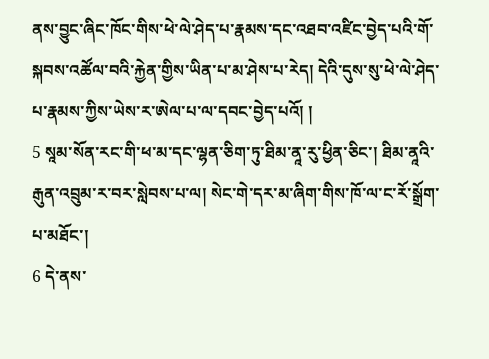ནས་བྱུང་ཞིང་ཁོང་གིས་ཕེ་ལེ་ཤེད་པ་རྣམས་དང་འཐབ་འཛིང་བྱེད་པའི་གོ་སྐབས་འཚོལ་བའི་རྐྱེན་གྱིས་ཡིན་པ་མ་ཤེས་པ་རེད། དེའི་དུས་སུ་ཕེ་ལེ་ཤེད་པ་རྣམས་ཀྱིས་ཡེས་ར་ཨེལ་པ་ལ་དབང་བྱེད་པའོ། །
5 སཱམ་སོན་རང་གི་ཕ་མ་དང་ལྷན་ཅིག་ཏུ་ཐིམ་ནཱ་རུ་ཕྱིན་ཅིང་། ཐིམ་ནཱའི་རྒུན་འབྲུམ་ར་བར་སླེབས་པ་ལ། སེང་གེ་དར་མ་ཞིག་གིས་ཁོ་ལ་ང་རོ་སྒྲོག་པ་མཐོང་།
6 དེ་ནས་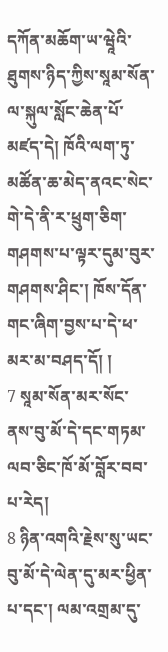དཀོན་མཆོག་ཡ་ཝཱེའི་ཐུགས་ཉིད་ཀྱིས་སཱམ་སོན་ལ་སྐུལ་སློང་ཆེན་པོ་མཛད་དེ། ཁོའི་ལག་ཏུ་མཚོན་ཆ་མེད་ནའང་སེང་གེ་དེ་ནི་ར་ཕྲུག་ཅིག་གཤགས་པ་ལྟར་དུམ་བུར་གཤགས་ཤིང་། ཁོས་དོན་གང་ཞིག་བྱས་པ་དེ་ཕ་མར་མ་བཤད་དོ། །
7 སཱམ་སོན་མར་སོང་ནས་བུ་མོ་དེ་དང་གཏམ་ལབ་ཅིང་ཁོ་མོ་བློར་བབ་པ་རེད།
8 ཉིན་འགའི་རྗེས་སུ་ཡང་བུ་མོ་དེ་ལེན་དུ་མར་ཕྱིན་པ་དང་། ལམ་འགྲམ་དུ་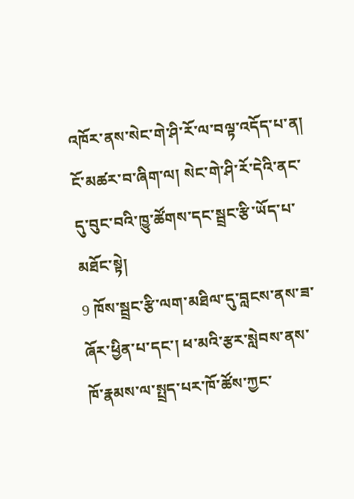འཁོར་ནས་སེང་གེ་ཤི་རོ་ལ་བལྟ་འདོད་པ་ན། ངོ་མཚར་བ་ཞིག་ལ། སེང་གེ་ཤི་རོ་དེའི་ནང་དུ་བུང་བའི་ཁྱུ་ཚོགས་དང་སྦྲང་རྩི་ཡོད་པ་མཐོང་སྟེ།
9 ཁོས་སྦྲང་རྩི་ལག་མཐིལ་དུ་བླངས་ནས་ཟ་ཞོར་ཕྱིན་པ་དང་། ཕ་མའི་རྩར་སླེབས་ནས་ཁོ་རྣམས་ལ་སྤྲད་པར་ཁོ་ཚོས་ཀྱང་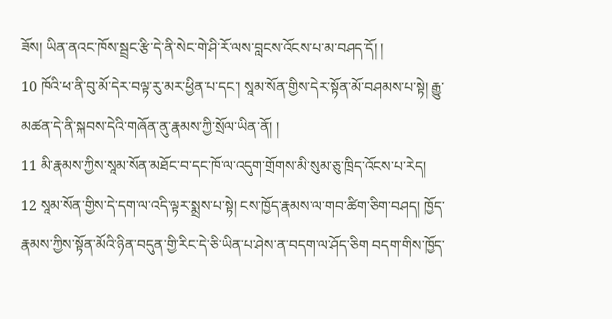ཟོས། ཡིན་ནའང་ཁོས་སྦྲང་རྩི་དེ་ནི་སེང་གེ་ཤི་རོ་ལས་བླངས་འོངས་པ་མ་བཤད་དོ། །
10 ཁོའི་ཕ་ནི་བུ་མོ་དེར་བལྟ་རུ་མར་ཕྱིན་པ་དང་། སཱམ་སོན་གྱིས་དེར་སྟོན་མོ་བཤམས་པ་སྟེ། རྒྱུ་མཚན་དེ་ནི་སྐབས་དེའི་གཞོན་ནུ་རྣམས་ཀྱི་སྲོལ་ཡིན་ནོ། །
11 མི་རྣམས་ཀྱིས་སཱམ་སོན་མཐོང་བ་དང་ཁོ་ལ་འདུག་གྲོགས་མི་སུམ་ཅུ་ཁྲིད་འོངས་པ་རེད།
12 སཱམ་སོན་གྱིས་དེ་དག་ལ་འདི་ལྟར་སྨྲས་པ་སྟེ། ངས་ཁྱོད་རྣམས་ལ་གབ་ཚིག་ཅིག་བཤད། ཁྱོད་རྣམས་ཀྱིས་སྟོན་མོའི་ཉིན་བདུན་གྱི་རིང་དེ་ཅི་ཡིན་པ་ཤེས་ན་བདག་ལ་ཤོད་ཅིག བདག་གིས་ཁྱོད་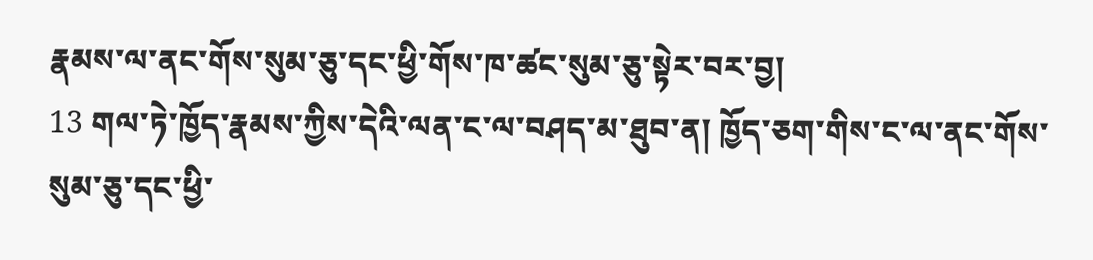རྣམས་ལ་ནང་གོས་སུམ་ཅུ་དང་ཕྱི་གོས་ཁ་ཚང་སུམ་ཅུ་སྟེར་བར་བྱ།
13 གལ་ཏེ་ཁྱོད་རྣམས་ཀྱིས་དེའི་ལན་ང་ལ་བཤད་མ་ཐུབ་ན། ཁྱོད་ཅག་གིས་ང་ལ་ནང་གོས་སུམ་ཅུ་དང་ཕྱི་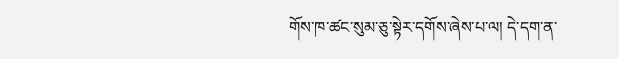གོས་ཁ་ཚང་སུམ་ཅུ་སྟེར་དགོས་ཞེས་པ་ལ། དེ་དག་ན་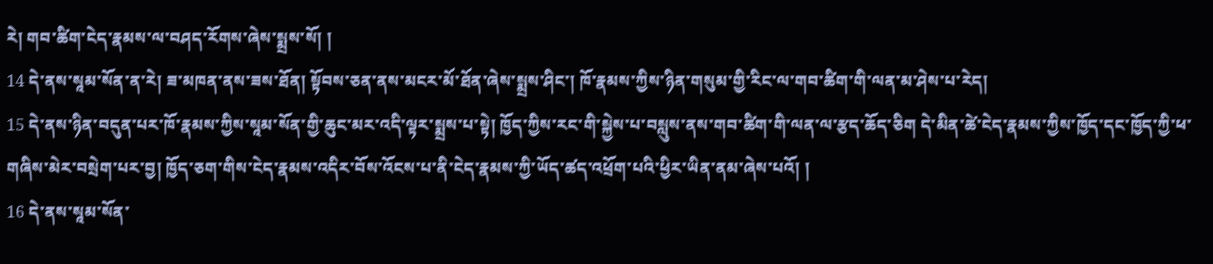རེ། གབ་ཚིག་ངེད་རྣམས་ལ་བཤད་རོགས་ཞེས་སྨྲས་སོ། །
14 དེ་ནས་སཱམ་སོན་ན་རེ། ཟ་མཁན་ནས་ཟས་ཐོན། སྟོབས་ཅན་ནས་མངར་མོ་ཐོན་ཞེས་སྨྲས་ཤིང་། ཁོ་རྣམས་ཀྱིས་ཉིན་གསུམ་གྱི་རིང་ལ་གབ་ཚིག་གི་ལན་མ་ཤེས་པ་རེད།
15 དེ་ནས་ཉིན་བདུན་པར་ཁོ་རྣམས་ཀྱིས་སཱམ་སོན་གྱི་ཆུང་མར་འདི་ལྟར་སྨྲས་པ་སྟེ། ཁྱོད་ཀྱིས་རང་གི་སྐྱེས་པ་བསླུས་ནས་གབ་ཚིག་གི་ལན་ལ་རྩད་ཆོད་ཅིག དེ་མིན་ཚེ་ངེད་རྣམས་ཀྱིས་ཁྱོད་དང་ཁྱོད་ཀྱི་ཕ་གཞིས་མེར་བསྲེག་པར་བྱ། ཁྱོད་ཅག་གིས་ངེད་རྣམས་འདིར་བོས་འོངས་པ་ནི་ངེད་རྣམས་ཀྱི་ཡོད་ཚད་འཕྲོག་པའི་ཕྱིར་ཡིན་ནམ་ཞེས་པའོ། །
16 དེ་ནས་སཱམ་སོན་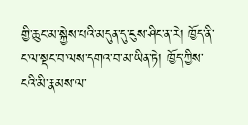གྱི་ཆུང་མ་སྐྱེས་པའི་མདུན་དུ་ངུས་ཤིང་ན་རེ། ཁྱོད་ནི་ང་ལ་སྡང་བ་ལས་དགའ་བ་མ་ཡིན་ཏེ། ཁྱོད་ཀྱིས་ངའི་མི་རྣམས་ལ་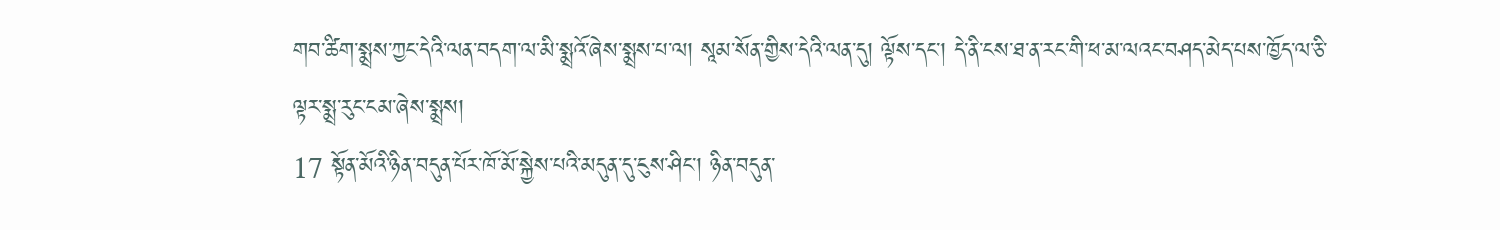གབ་ཚིག་སྨྲས་ཀྱང་དེའི་ལན་བདག་ལ་མི་སྨྲའོ་ཞེས་སྨྲས་པ་ལ། སཱམ་སོན་གྱིས་དེའི་ལན་དུ། ལྟོས་དང་། དེ་ནི་ངས་ཐ་ན་རང་གི་ཕ་མ་ལའང་བཤད་མེད་པས་ཁྱོད་ལ་ཅི་ལྟར་སྨྲ་རུང་ངམ་ཞེས་སྨྲས།
17 སྟོན་མོའི་ཉིན་བདུན་པོར་ཁོ་མོ་སྐྱེས་པའི་མདུན་དུ་ངུས་ཤིང་། ཉིན་བདུན་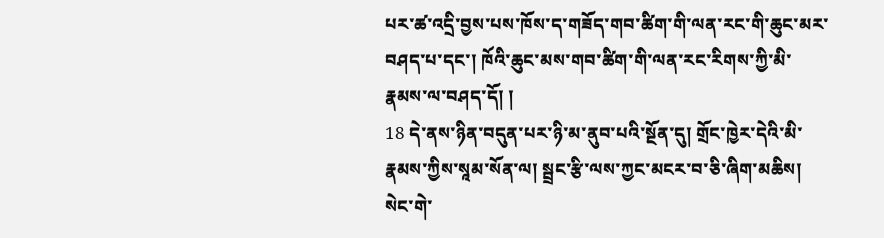པར་ཚ་འདྲི་བྱས་པས་ཁོས་ད་གཟོད་གབ་ཚིག་གི་ལན་རང་གི་ཆུང་མར་བཤད་པ་དང་། ཁོའི་ཆུང་མས་གབ་ཚིག་གི་ལན་རང་རིགས་ཀྱི་མི་རྣམས་ལ་བཤད་དོ། །
18 དེ་ནས་ཉིན་བདུན་པར་ཉི་མ་ནུབ་པའི་སྔོན་དུ། གྲོང་ཁྱེར་དེའི་མི་རྣམས་ཀྱིས་སཱམ་སོན་ལ། སྦྲང་རྩི་ལས་ཀྱང་མངར་བ་ཅི་ཞིག་མཆིས། སེང་གེ་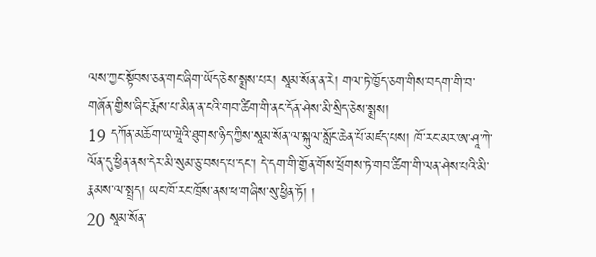ལས་ཀྱང་སྟོབས་ཅན་གང་ཞིག་ཡོད་ཅེས་སྨྲས་པར། སཱམ་སོན་ན་རེ། གལ་ཏེ་ཁྱོད་ཅག་གིས་བདག་གི་བ་གཞོན་གྱིས་ཞིང་རྨོས་པ་མིན་ན་ངའི་གབ་ཚིག་གི་ནང་དོན་ཤེས་མི་སྲིད་ཅེས་སྨྲས།
19 དཀོན་མཆོག་ཡ་ཝཱེའི་ཐུགས་ཉིད་ཀྱིས་སཱམ་སོན་ལ་སྐུལ་སློང་ཆེན་པོ་མཛད་པས། ཁོ་རང་མར་ཨ་ཤཱ་ཀེ་ལོན་དུ་ཕྱིན་ནས་དེར་མི་སུམ་ཅུ་བསད་པ་དང་། དེ་དག་གི་གྱོན་གོས་ཕྲོགས་ཏེ་གབ་ཚིག་གི་ལན་ཤེས་པའི་མི་རྣམས་ལ་སྤྲད། ཡང་ཁོ་རང་ཁྲོས་ནས་ཕ་གཞིས་སུ་ཕྱིན་ཏོ། །
20 སཱམ་སོན་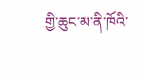གྱི་ཆུང་མ་ནི་ཁོའི་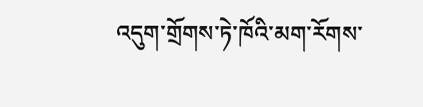འདུག་གྲོགས་ཏེ་ཁོའི་མག་རོགས་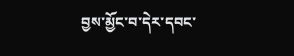བྱས་མྱོང་བ་དེར་དབང་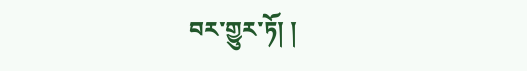བར་གྱུར་ཏོ། །